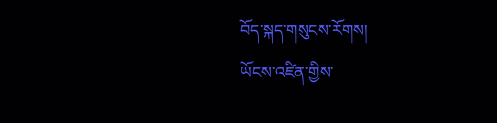བོད་སྐད་གསུངས་རོགས།
ཡོངས་འཛིན་གྱིས་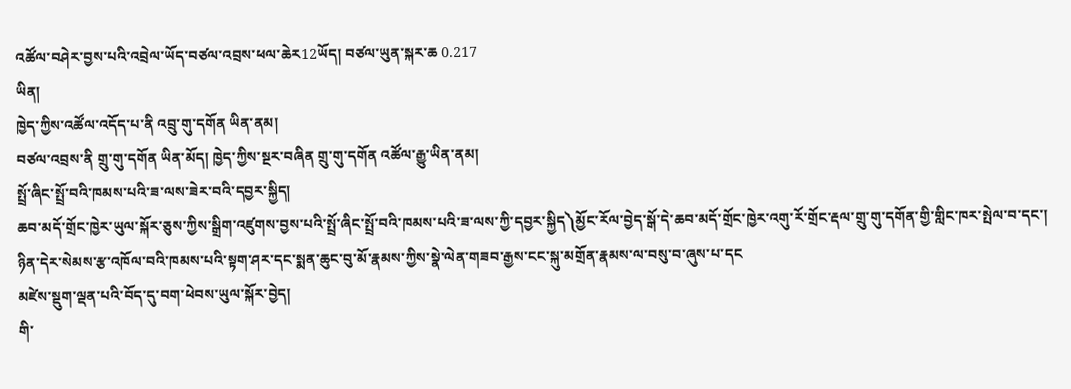འཚོལ་བཤེར་བྱས་པའི་འབྲེལ་ཡོད་བཙལ་འབྲས་ཕལ་ཆེར12ཡོད། བཙལ་ཡུན་སྐར་ཆ 0.217
ཡིན།
ཁྱེད་ཀྱིས་འཚོལ་འདོད་པ་ནི འབྲུ་གུ་དགོན ཡིན་ནམ།
བཙལ་འབྲས་ནི གྲུ་གུ་དགོན ཡིན་མོད། ཁྱེད་ཀྱིས་སྔར་བཞིན གྲུ་གུ་དགོན འཚོལ་རྒྱུ་ཡིན་ནམ།
སྤྲོ་ཞིང་སྤྲོ་བའི་ཁམས་པའི་ཟ་ལས་ཟེར་བའི་དབྱར་སྐྱིད།
ཆབ་མདོ་གྲོང་ཁྱེར་ཡུལ་སྐོར་ཅུས་ཀྱིས་སྒྲིག་འཛུགས་བྱས་པའི་སྤྲོ་ཞིང་སྤྲོ་བའི་ཁམས་པའི་ཟ་ལས་ཀྱི་དབྱར་སྐྱིད༽མྱོང་རོལ་བྱེད་སྒོ་དེ་ཆབ་མདོ་གྲོང་ཁྱེར་འགུ་རོ་གྲོང་རྡལ་གྲུ་གུ་དགོན་གྱི་གླིང་ཁར་སྤེལ་བ་དང་། ཉིན་དེར་སེམས་རྩ་འཁོལ་བའི་ཁམས་པའི་སྟག་ཤར་དང་སྨན་ཆུང་བུ་མོ་རྣམས་ཀྱིས་སྣེ་ལེན་གཟབ་རྒྱས་ངང་སྐུ་མགྲོན་རྣམས་ལ་བསུ་བ་ཞུས་པ་དང
མཛེས་སྡུག་ལྡན་པའི་བོད་དུ་བག་ཕེབས་ཡུལ་སྐོར་བྱེད།
གི་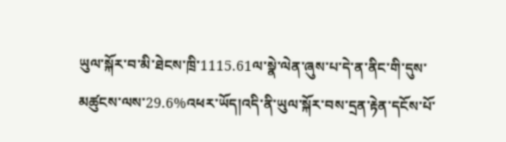ཡུལ་སྐོར་བ་མི་ཐེངས་ཁྲི་1115.61ལ་སྣེ་ལེན་ཞུས་པ་དེ་ན་ནིང་གི་དུས་མཚུངས་ལས་29.6%འཕར་ཡོད།འདི་ནི་ཡུལ་སྐོར་བས་དྲན་རྟེན་དངོས་པོ་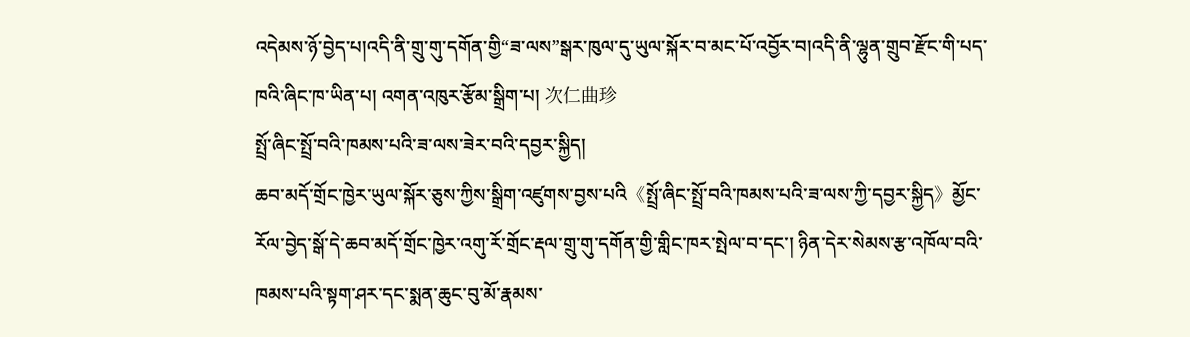འདེམས་ཉོ་བྱེད་པ།འདི་ནི་གྲུ་གུ་དགོན་གྱི“ཟ་ལས”སྒར་ཁུལ་དུ་ཡུལ་སྐོར་བ་མང་པོ་འབྱོར་བ།འདི་ནི་ལྷུན་གྲུབ་རྫོང་གི་པད་ཁའི་ཞིང་ཁ་ཡིན་པ། འགན་འཁུར་རྩོམ་སྒྲིག་པ། 次仁曲珍
སྤྲོ་ཞིང་སྤྲོ་བའི་ཁམས་པའི་ཟ་ལས་ཟེར་བའི་དབྱར་སྐྱིད།
ཆབ་མདོ་གྲོང་ཁྱེར་ཡུལ་སྐོར་ཅུས་ཀྱིས་སྒྲིག་འཛུགས་བྱས་པའི《སྤྲོ་ཞིང་སྤྲོ་བའི་ཁམས་པའི་ཟ་ལས་ཀྱི་དབྱར་སྐྱིད》མྱོང་རོལ་བྱེད་སྒོ་དེ་ཆབ་མདོ་གྲོང་ཁྱེར་འགུ་རོ་གྲོང་རྡལ་གྲུ་གུ་དགོན་གྱི་གླིང་ཁར་སྤེལ་བ་དང་། ཉིན་དེར་སེམས་རྩ་འཁོལ་བའི་ཁམས་པའི་སྟག་ཤར་དང་སྨན་ཆུང་བུ་མོ་རྣམས་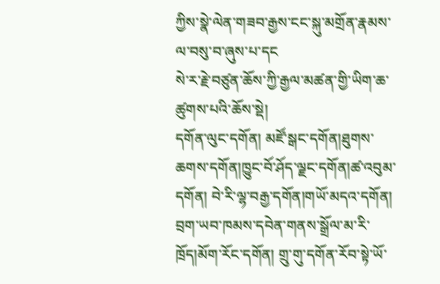ཀྱིས་སྣེ་ལེན་གཟབ་རྒྱས་ངང་སྐུ་མགྲོན་རྣམས་ལ་བསུ་བ་ཞུས་པ་དང
སེ་ར་རྗེ་བཙུན་ཆོས་ཀྱི་རྒྱལ་མཚན་གྱི་ཡིག་ཆ་ཚུགས་པའི་ཆོས་སྡེ།
དགོན་ལུང་དགོན། མཛོ་སྒང་དགོན།ཐུགས་ཆགས་དགོན།ཁྱུང་བོ་ཤོད་ལྗང་དགོན།ཚ་འབུམ་དགོན། བེ་རི་ལྷ་བརྒྱ་དགོན།གཡོ་མདའ་དགོན། བྲག་ཡབ་ཁམས་དབེན་གནས་སྒྲོལ་མ་རི་ཁྲོད།མོག་རོང་དགོན། གྲུ་གུ་དགོན་རོབ་སྟེ་ཡོ་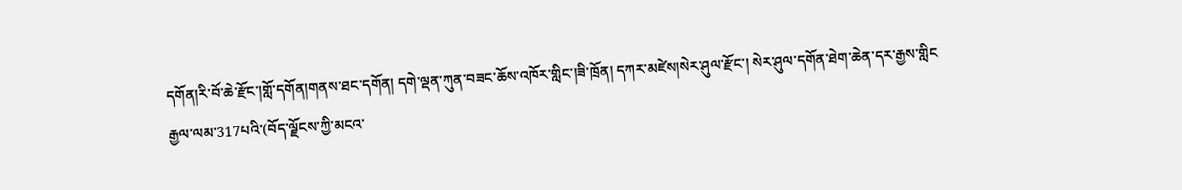དགོན།རི་བོ་ཆེ་རྫོང་།གློ་དགོན།གནས་ཐང་དགོན། དགེ་ལྡན་ཀུན་བཟང་ཆོས་འཁོར་གླིང་།ཟི་ཁྲོན། དཀར་མཛེས།སེར་ཤུལ་རྫོང་། སེར་ཤུལ་དགོན་ཐེག་ཆེན་དར་རྒྱས་གླིང
རྒྱལ་ལམ་317པའི་(བོད་ལྗོངས་ཀྱི་མངའ་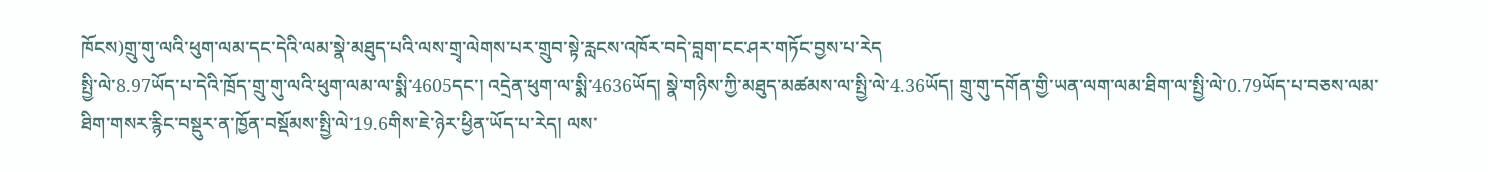ཁོངས)གྲུ་གུ་ལའི་ཕུག་ལམ་དང་དེའི་ལམ་སྣེ་མཐུད་པའི་ལས་གྲྭ་ལེགས་པར་གྲུབ་སྟེ་རླངས་འཁོར་བདེ་བླག་ངང་ཤར་གཏོང་བྱས་པ་རེད
སྤྱི་ལེ་8.97ཡོད་པ་དེའི་ཁྲོད་གྲུ་གུ་ལའི་ཕུག་ལམ་ལ་སྨི་4605དང་། འདྲེན་ཕུག་ལ་སྨི་4636ཡོད། སྣེ་གཉིས་ཀྱི་མཐུད་མཚམས་ལ་སྤྱི་ལེ་4.36ཡོད། གྲུ་གུ་དགོན་གྱི་ཡན་ལག་ལམ་ཐིག་ལ་སྤྱི་ལེ་0.79ཡོད་པ་བཅས་ལམ་ཐིག་གསར་རྙིང་བསྡུར་ན་ཁྱོན་བསྡོམས་སྤྱི་ལེ་19.6གིས་ཇེ་ཉེར་ཕྱིན་ཡོད་པ་རེད། ལས་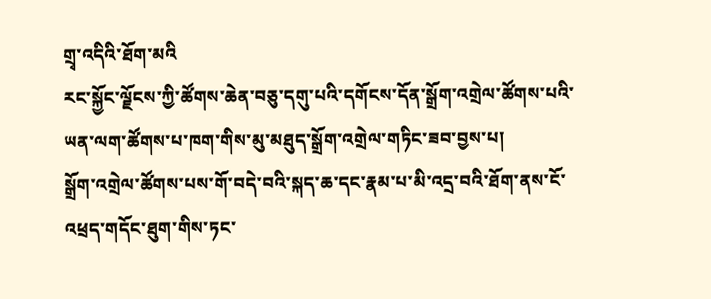གྲྭ་འདིའི་ཐོག་མའི
རང་སྐྱོང་ལྗོངས་ཀྱི་ཚོགས་ཆེན་བཅུ་དགུ་པའི་དགོངས་དོན་སྒྲོག་འགྲེལ་ཚོགས་པའི་ཡན་ལག་ཚོགས་པ་ཁག་གིས་མུ་མཐུད་སྒྲོག་འགྲེལ་གཏིང་ཟབ་བྱས་པ།
སྒྲོག་འགྲེལ་ཚོགས་པས་གོ་བདེ་བའི་སྐད་ཆ་དང་རྣམ་པ་མི་འདྲ་བའི་ཐོག་ནས་ངོ་འཕྲད་གདོང་ཐུག་གིས་ཏང་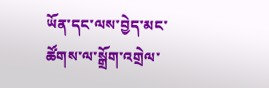ཡོན་དང་ལས་བྱེད་མང་ཚོགས་ལ་སྒྲོག་འགྲེལ་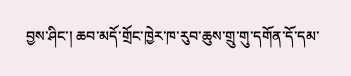བྱས་ཤིང་། ཆབ་མདོ་གྲོང་ཁྱེར་ཁ་རུབ་ཆུས་གྲུ་གུ་དགོན་དོ་དམ་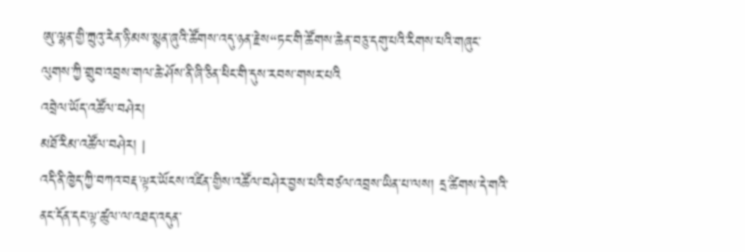ཨུ་ལྷན་གྱི་ཀྲུའུ་རེན་ཉི་མས་སྙན་ཞུའི་ཚོགས་འདུ་ཉན་རྗེས“ཏང་གི་ཚོགས་ཆེན་བཅུ་དགུ་པའི་རིགས་པའི་གཞུང་ལུགས་ཀྱི་གྲུབ་འབྲས་གལ་ཆེ་ཤོས་ནི་ཞི་ཅིན་ཕིང་གི་དུས་རབས་གསར་པའི
འབྲེལ་ཡོད་འཚོལ་བཤེར།
མཐོ་རིམ་འཚོལ་བཤེར། |
འདི་ནི་ཁྱེད་ཀྱི་བཀའ་བརྡ་ལྟར་ཡོངས་འཛིན་གྱིས་འཚོལ་བཤེར་བྱས་པའི་བཙལ་འབྲས་ཡིན་པ་ལས། དྲ་ཚིགས་དེ་གའི་ནང་དོན་དང་ལྟ་ཚུལ་ལ་འཐད་འདུན་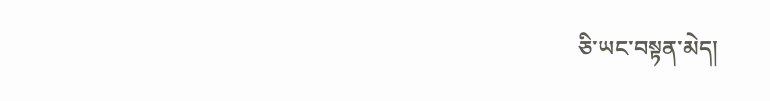ཅི་ཡང་བསྟན་མེད།